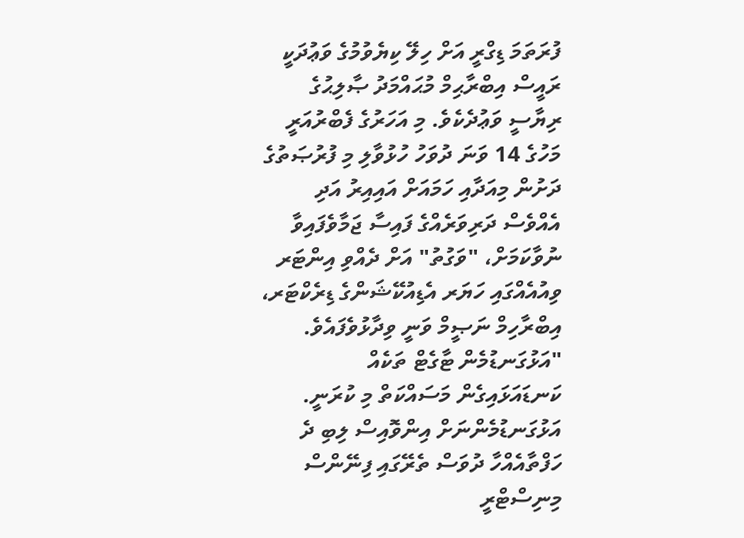ފުރަތަމަ ޑިގްރީ އަށް ހިލޭ ކިޔެވުމުގެ ވަޢުދަކީ ރައީސް އިބްރާޙިމް މުޙައްމަދު ޞާލިޙުގެ ރިޔާސީ ވަޢުދެކެވެ. މި އަހަރުގެ ފެބްރުއަރީ މަހުގެ 14 ވަނަ ދުވަހު ހުޅުވާލި މި ފުރުޞަތުގެ ދަށުން މިއަދާއި ހަމައަށް އައިއިރު އަދި އެއްވެސް ދަރިވަރެއްގެ ފައިސާ ޖަމާވެފައިވާ ނުވާކަމަށް، "ވަގުތު" އަށް ދެއްވި އިންޓަރ ވިއުއެއްގައި ހަޔަރ އެޑިއުކޭޝަންގެ ޑިރެކްޓަރ، އިބްރާހިމް ނަޞީމް ވަނީ ވިދާޅުވެފައެވެ.
"އަޅުގަނޑުމެން ޓާގެޓް ތަކެއް ކަނޑައަޅައިގެން މަސައްކަތް މި ކުރަނީ. އަޅުގަނޑުމެންނަށް އިންވޮއިސް ލިބި ދެ ހަފްތާއެއްހާ ދުވަސް ތެރޭގައި ފިނޭންސް މިނިސްޓްރީ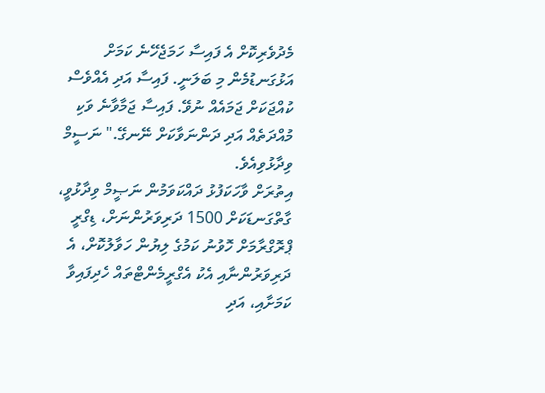މެދުވެރިކޮށް އެ ފައިސާ ހަމަޖެހޭނެ ކަމަށް އަޅުގަނޑުމެން މި ބަލަނީ. ފައިސާ އަދި އެއްވެސް ކުއްޖަކަށް ޖަމައެއް ނުވޭ. ފައިސާ ޖަމާވާނެ ވަކި މުއްދަތެއް އަދި ދަންނަވާކަށް ނޭނގޭ." ނަސީމް ވިދާޅުވިއެވެ.
އިތުރަށް ވާހަކަފުޅު ދައްކަވަމުން ނަޞީމް ވިދާޅުވީ، ގާތްގަނޑަކަށް 1500 ދަރިވަރުންނަށް، ޑިގްރީ ޕްރޮގްރާމަށް ހޮވުނު ކަމުގެ ލިޔުން ހަވާލުކޮށް، އެ ދަރިވަރުންނާއި އެކު އެގްރީމެންޓްތައް ހެދިފައިވާ ކަމަށާއި، އަދި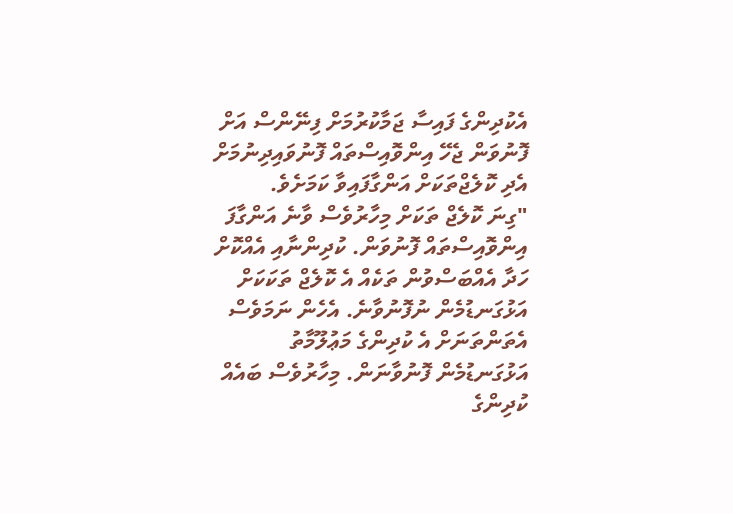އެކުދިންގެ ފައިސާ ޖަމާކުރުމަށް ފިނޭންސް އަށް ފޮނުވަން ޖެހޭ އިންވޮއިސްތައް ފޮނުވައިދިނުމަށް އެދި ކޮލެޖްތަކަށް އަންގާފައިވާ ކަމަށެވެ.
"ގިނަ ކޮލެޖް ތަކަށް މިހާރުވެސް ވާނެ އަންގާފަ އިންވޮއިސްތައް ފޮނުވަން. ކުދިންނާއި އެއްކޮށް ހަދާ އެއްބަސްވުން ތަކެއް އެ ކޮލެޖް ތަކަކަށް އަޅުގަނޑުމެން ނުފޮނުވާނެ. އެހެން ނަމަވެސް އެތަންތަނަށް އެ ކުދިންގެ މަޢުލޫމާތު އަޅުގަނޑުމެން ފޮނުވާނަން. މިހާރުވެސް ބައެއް ކުދިންގެ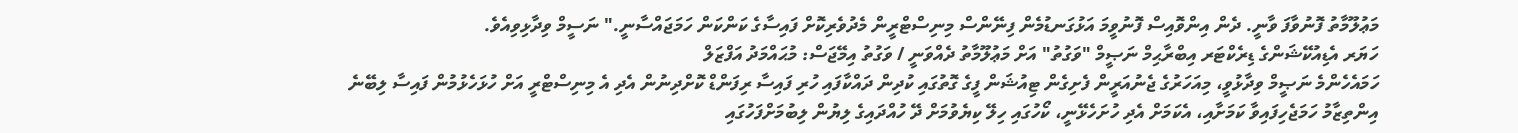މަޢުލޫމާތު ފޮނުވާފަ ވާނީ. ދެން އިންވޮއިސް ފޮނުވީމަ އަޅުގަނޑުމެން ފިނޭންސް މިނިސްޓްރީން މެދުވެރިކޮށް ފައިސާގެ ކަންކަން ހަމަޖައްސާނީ." ނަސީމް ވިދާޅިވިއެވެ.
ހަޔަރ އެޑިއުކޭޝަންގެ ޑިރެކްޓަރ އިބްރާޙިމް ނަޞީމް "ވަގުތު" އަށް މަޢުލޫމާތު ދެއްވަނީ / ވަގުތު އިމޭޖަސް: މުޙައްމަދު އަފްޒަލް
ހަމައެހެންމެ ނަޞީމް ވިދާޅުވީ، މިއަހަރުގެ ޖެނުއަރީން ފެށިގެން ޓިއުޝަން ފީގެ ގޮތުގައި ކުދިން ދައްކާފައި ހުރި ފައިސާ ރިފަންޑް ކޮށްދިނުން އެދި އެ މިނިސްޓްރީ އަށް ހުޅަހެޅުމުން ފައިސާ ލިބޭނެ އިންތިޒާމު ހަމަޖެހިފައިވާ ކަމަށާއި، އެކަމަށް އެދި ހުށަހެޅޭނީ، ކޯހުގައި ހިލޭ ކިޔެވުމަށް ދޭ ހުއްދައިގެ ލިޔުން ލިބުމަށްފަހުގައި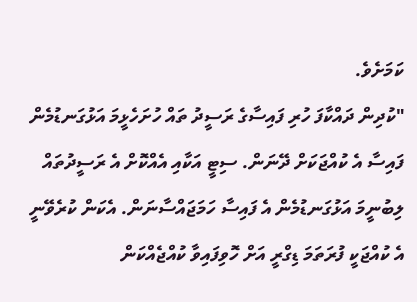ކަމަށެވެ.
"ކުދިން ދައްކާފަ ހުރި ފައިސާގެ ރަސީދު ތައް ހުށަހެޅީމަ އަޅުގަނޑުމެން ފައިސާ އެ ކުއްޖަކަށް ދޭނަން. ސިޓީ އަކާއި އެއްކޮށް އެ ރަސީދުތައް ލިބުނީމަ އަޅުގަނޑުމެން އެ ފައިސާ ހަމަޖައްސާނަން. އެކަން ކުރެވޭނީ އެ ކުއްޖަކީ ފުރަތަމަ ޑިގްރީ އަށް ހޮވިފައިވާ ކުއްޖެއްކަން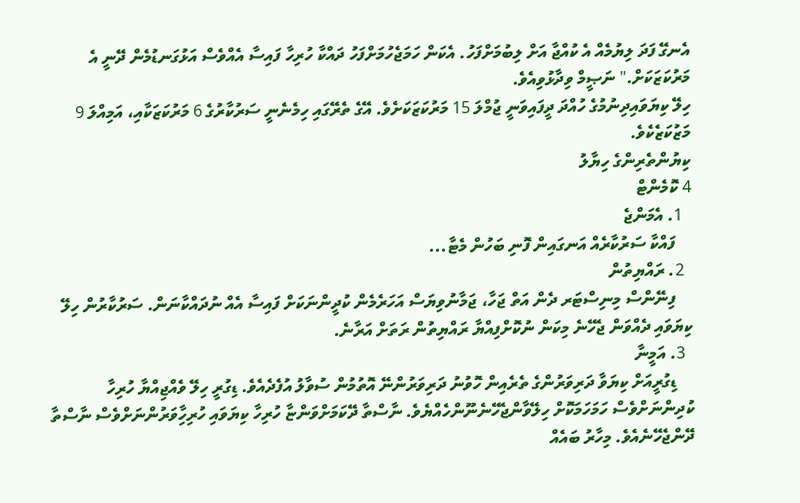އެނގޭ ފަދަ ލިޔުމެއް އެ ކުއްޖާ އަށް ލިބުމަށްފަހު. އެކަން ހަމަޖެހުމަށްފަހު ދައްކާ ހުރިހާ ފައިސާ އެއްވެސް އަޅުގަނޑުމެން ދޭނީ އެ މަރުކަޒަކަށް." ނަޞީމް ވިދާޅުވިއެވެ.
ހިލޭ ކިޔަވައިދިނުމުގެ ހުއްދަ ދީފައިވަނީ ޖުމްލަ 15 މަރުކަޒަކަށެވެ. އޭގެ ތެރޭގައި ހިމެނެނީ ސަރުކާރުގެ 6 މަރުކަޒަކާއި، އަމިއްލަ 9 މަޒުކަޒެކެވެ.
ކިޔުންތެރިންގެ ހިޔާލު
4 ކޮމެންޓް
  1. އެމަންޖެ
    ފައްކާ ސަރުކާރެއް އަނގައިން ފޮނި ބަހުން މެޓާ...
  2. ރައްޔިތުން
    ފިނޭންސް މިނިސްޓަރ ދެން އަތް ޖަހާ، ޖަމާނުވިޔަސް އަހަރެމެން ކުދީންނަކަށް ފައިސާ އެއް ނުދައްކާނަން. ސަރުކާރުން ހިލޭ ކިޔަވައި ދެއްވަން ޖެހޭނެ މިކަން ނުކޮށްފިއްޔާ ރައްޔިތުން ރަތަށް އަރާނެ.
  3. އަމީނާ
    ޑިގުރީއަށް ކިޔަވާ ދަރިވަރުންގެ ތެރެއިން ހޮވުނު ދަރިވަރުންނޭ އޮތުމުން ސުވާލު އުފެދެއެވެ. ޑިގުރީ ހިލޭ ވެއްޖިއްޔާ ހުރިހާ ކުދިންނަށްވެސް ހަމަހަމަކޮށް ހިލޭވާންޖެހޭނެނޫންހެއްޔެވެ. ނާސްތާ ދޭކަމަށްވަންޏާ ހުރިހާ ކިޔަވައި ހުރިހާިވަރުންނަށްވެސް ނާސްތާ ދޭންޖެހޭނެއެވެ. މިހާރު ބައެއް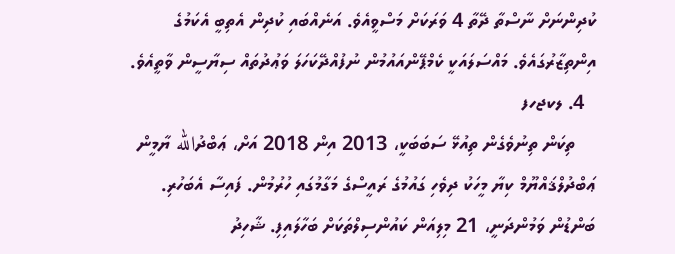ކުދިންނަށް ނާސްތާ ދޭތާ 4 ވަރަކަށް މަސްވީއެވެ. އަނެއްބައި ކުދިން އެތިބީ އެކަމުގެ އިންތިޒާރުގައެވެ. މައްސަލައަކީ ކެމްޕޭންއައުމުން ނުފުއްދޭކަހަލަ ވަޢުދުތައް ސިޔާސީން ވާތީއެވެ.
  4. ލކޖހފ
    ތިކަން ތިނުވެގެން ތިއުޅޭ ސަބަބަކީ، 2013 އިން 2018 އަށް، ޢަބްދުالله ޔާމީން ޢަބްދުލްޤައްޔޫމް ކިޔާ މީހަކު ދިވެހި ގައުމުގެ ރައީސްގެ މަގާމުގައި ހުރުމުން. ފައިސާ އެބަހުރި. ބަންޑުން ވަމުންދަނީ، 21 މިލިއަން ކައުންސިލްތަކަށް ބަހާލައިފި. ޝާހިދު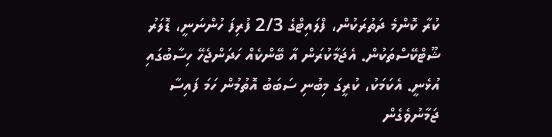ކުރާ ކޮންމެ ދަތުރަކުން، ފްލައިޓްގެ 2/3 ފުރިފަ ހުންނަނީ، ޑޮލަރު ޝޫޓްކޭސްތަކުން. އެޖަމާކުރަން އާ ބޭންކެއް ހަދަންޖެހޭ ހިސާބުގައި އުޅެނީ. އެކަމަކު، ކުރީގަ މިބުނި ސަބަބު އޮތުމުން ހަމަ ފައިސާ ޖަމާނުވެގެން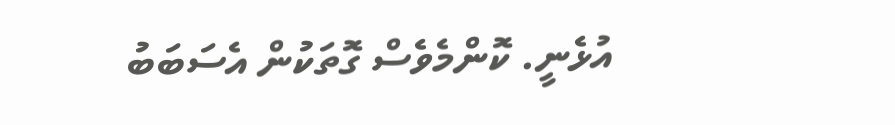އުޅެނީ. ކޮންމެވެސް ގޮތަކުން އެސަބަބު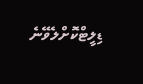ޑިލީޓްކޮށްލެވޭނެ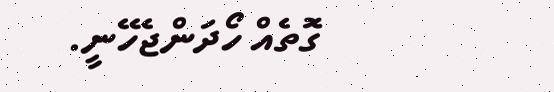ގޮތެއް ހޯދަންޖެހޭނީ.